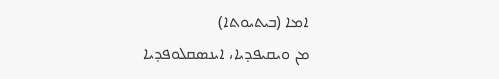ܐܡܐ (ܒܝܬܝܘܬܐ)
ܡܢ ܘܝܩܝܦܕܝܐ، ܐܝܢܣܩܠܘܦܕܝܐ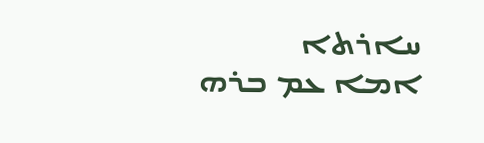ܚܐܪܬܐ
ܐܡܐ ܥܡ ܒܪܗ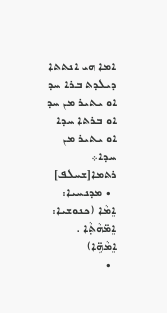ܐܡܐ ܗܝ ܐܢܬܬܐ ܕܝܠܕܬ ܒܪܐ ܚܕ ܐܘ ܝܬܝܪ ܡܢ ܚܕ ܐܘ ܒܪܬܐ ܚܕܐ ܐܘ ܝܬܝܪ ܡܢ ܚܕܐ܀
ܪܬܡܐ[ܫܚܠܦ]
  • ܡܕܢܚܝܐ: ܐܸܡܵܐ (ܟܢܘܫܝܐ: ܐܸܡ̈ܗܵܬ݂ܵܐ . ܐܸܡܵܗܹ̈ܐ)
  •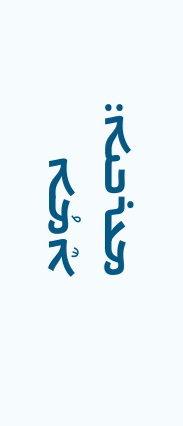ܡܥܪܒܝܐ: ܐܶܡܳܐ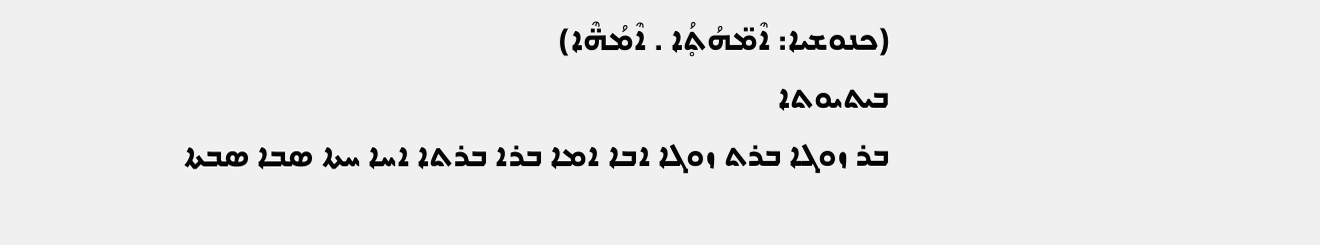(ܟܢܘܫܝܐ: ܐܶܡ̈ܗܳܬ̥ܳܐ . ܐܶܡܳܗ̈ܶܐ)
ܒܝܬܝܘܬܐ
ܒܪ ܙܘܓܐ ܒܪܬ ܙܘܓܐ ܐܒܐ ܐܡܐ ܒܪܐ ܒܪܬܐ ܐܚܐ ܚܬܐ ܣܒܐ ܣܒܬܐ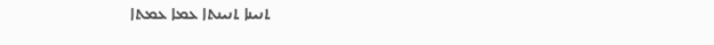ܬܢܝܢܐ ܬܢܝܢܬܐ ܥܡܐ ܥܡܬܐ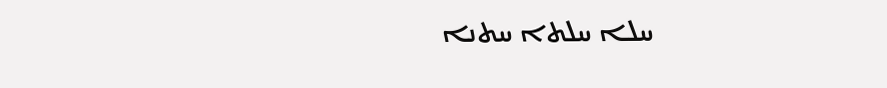ܚܠܐ ܚܠܬܐ ܚܬܢܐ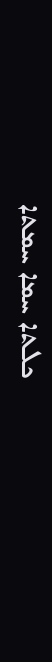ܟܠܬܐ ܚܡܐ ܚܡܬܐ